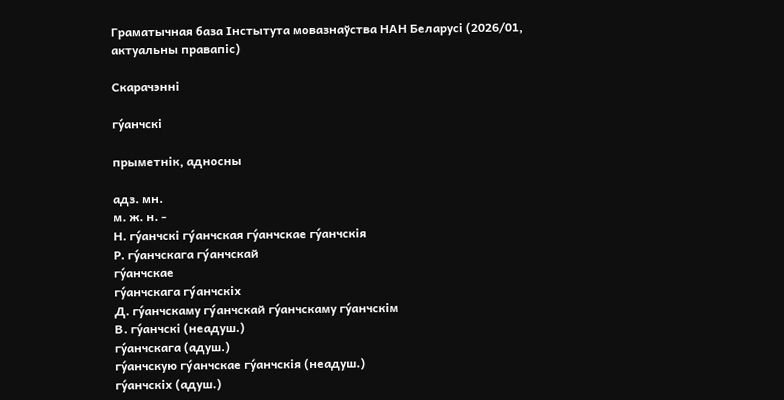Граматычная база Інстытута мовазнаўства НАН Беларусі (2026/01, актуальны правапіс)

Скарачэнні

гу́анчскі

прыметнік, адносны

адз. мн.
м. ж. н. -
Н. гу́анчскі гу́анчская гу́анчскае гу́анчскія
Р. гу́анчскага гу́анчскай
гу́анчскае
гу́анчскага гу́анчскіх
Д. гу́анчскаму гу́анчскай гу́анчскаму гу́анчскім
В. гу́анчскі (неадуш.)
гу́анчскага (адуш.)
гу́анчскую гу́анчскае гу́анчскія (неадуш.)
гу́анчскіх (адуш.)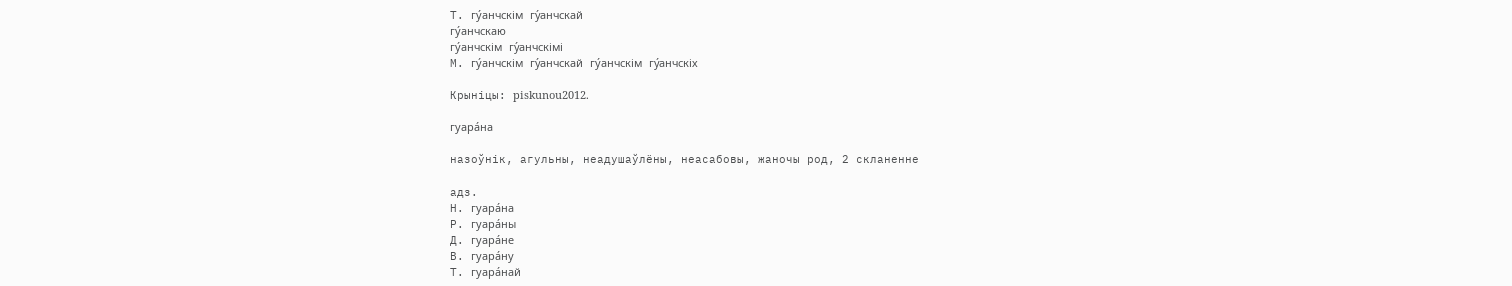Т. гу́анчскім гу́анчскай
гу́анчскаю
гу́анчскім гу́анчскімі
М. гу́анчскім гу́анчскай гу́анчскім гу́анчскіх

Крыніцы: piskunou2012.

гуара́на

назоўнік, агульны, неадушаўлёны, неасабовы, жаночы род, 2 скланенне

адз.
Н. гуара́на
Р. гуара́ны
Д. гуара́не
В. гуара́ну
Т. гуара́най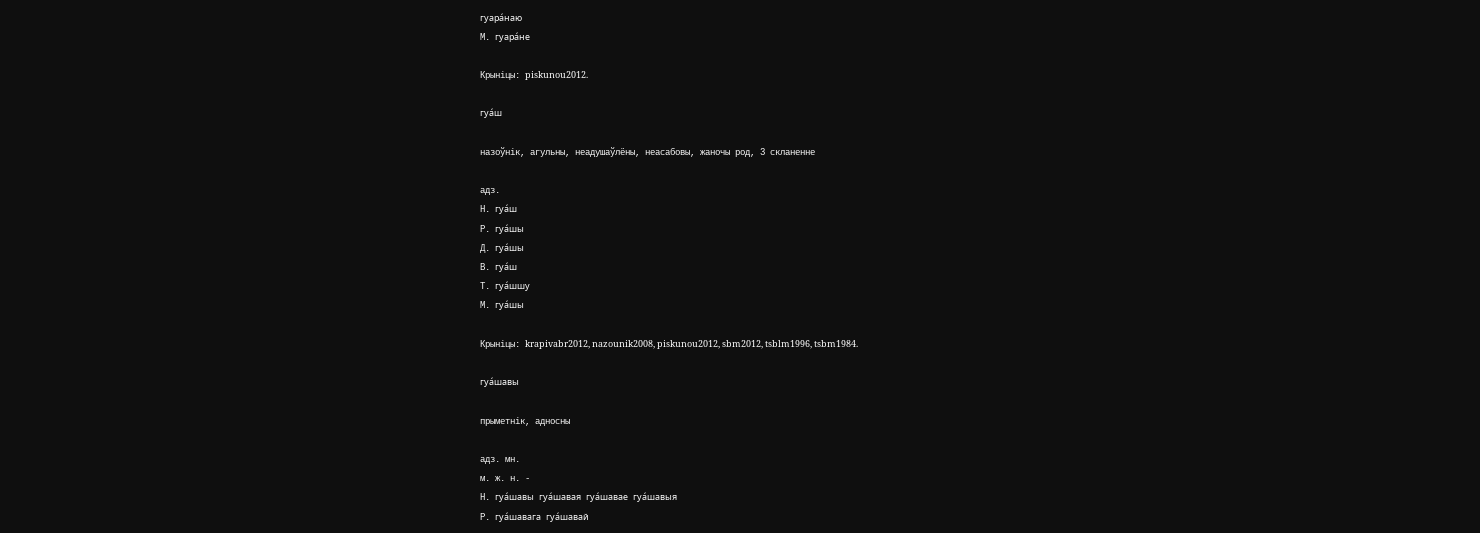гуара́наю
М. гуара́не

Крыніцы: piskunou2012.

гуа́ш

назоўнік, агульны, неадушаўлёны, неасабовы, жаночы род, 3 скланенне

адз.
Н. гуа́ш
Р. гуа́шы
Д. гуа́шы
В. гуа́ш
Т. гуа́шшу
М. гуа́шы

Крыніцы: krapivabr2012, nazounik2008, piskunou2012, sbm2012, tsblm1996, tsbm1984.

гуа́шавы

прыметнік, адносны

адз. мн.
м. ж. н. -
Н. гуа́шавы гуа́шавая гуа́шавае гуа́шавыя
Р. гуа́шавага гуа́шавай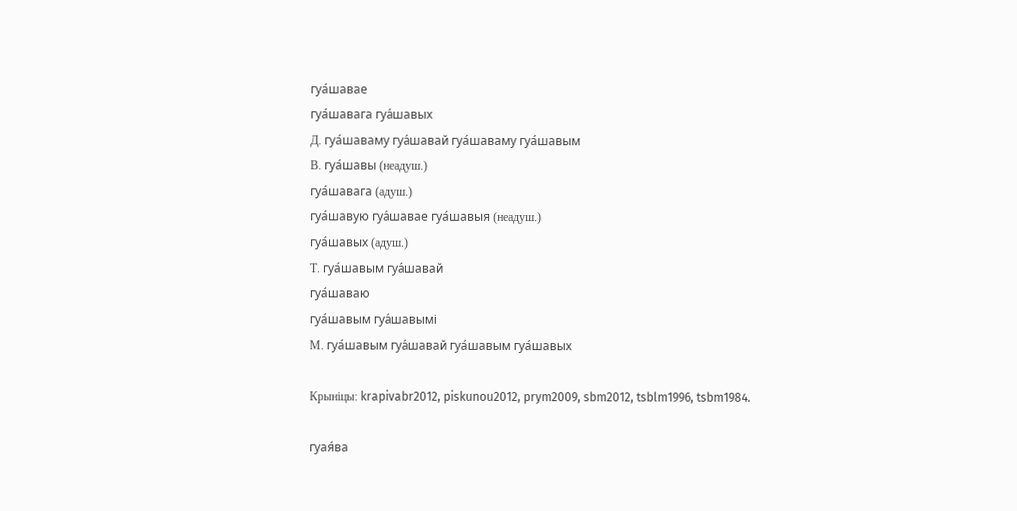гуа́шавае
гуа́шавага гуа́шавых
Д. гуа́шаваму гуа́шавай гуа́шаваму гуа́шавым
В. гуа́шавы (неадуш.)
гуа́шавага (адуш.)
гуа́шавую гуа́шавае гуа́шавыя (неадуш.)
гуа́шавых (адуш.)
Т. гуа́шавым гуа́шавай
гуа́шаваю
гуа́шавым гуа́шавымі
М. гуа́шавым гуа́шавай гуа́шавым гуа́шавых

Крыніцы: krapivabr2012, piskunou2012, prym2009, sbm2012, tsblm1996, tsbm1984.

гуая́ва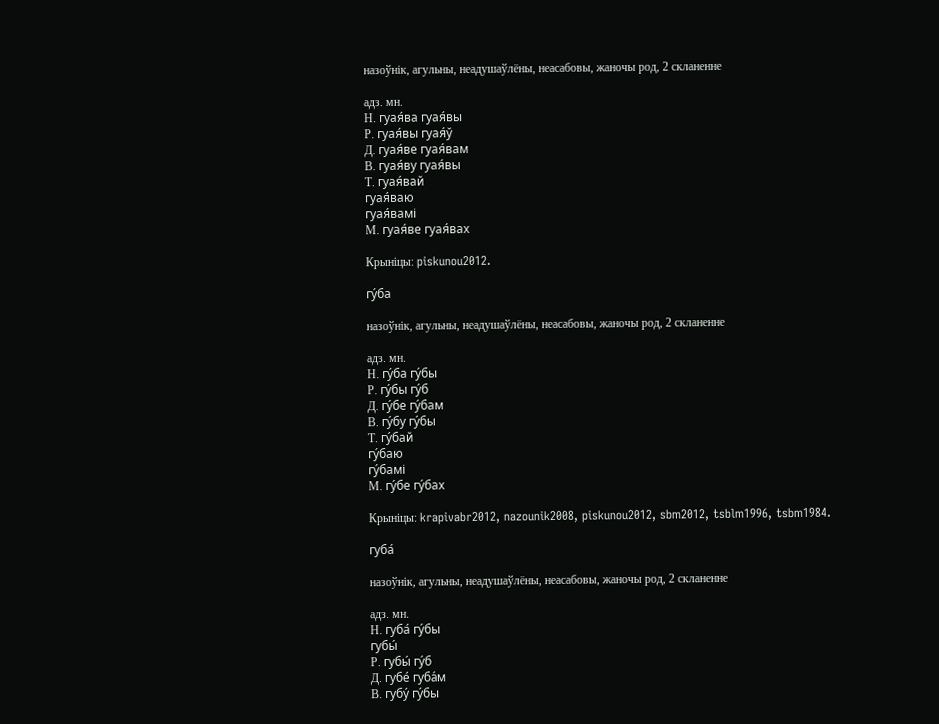назоўнік, агульны, неадушаўлёны, неасабовы, жаночы род, 2 скланенне

адз. мн.
Н. гуая́ва гуая́вы
Р. гуая́вы гуая́ў
Д. гуая́ве гуая́вам
В. гуая́ву гуая́вы
Т. гуая́вай
гуая́ваю
гуая́вамі
М. гуая́ве гуая́вах

Крыніцы: piskunou2012.

гу́ба

назоўнік, агульны, неадушаўлёны, неасабовы, жаночы род, 2 скланенне

адз. мн.
Н. гу́ба гу́бы
Р. гу́бы гу́б
Д. гу́бе гу́бам
В. гу́бу гу́бы
Т. гу́бай
гу́баю
гу́бамі
М. гу́бе гу́бах

Крыніцы: krapivabr2012, nazounik2008, piskunou2012, sbm2012, tsblm1996, tsbm1984.

губа́

назоўнік, агульны, неадушаўлёны, неасабовы, жаночы род, 2 скланенне

адз. мн.
Н. губа́ гу́бы
губы́
Р. губы́ гу́б
Д. губе́ губа́м
В. губу́ гу́бы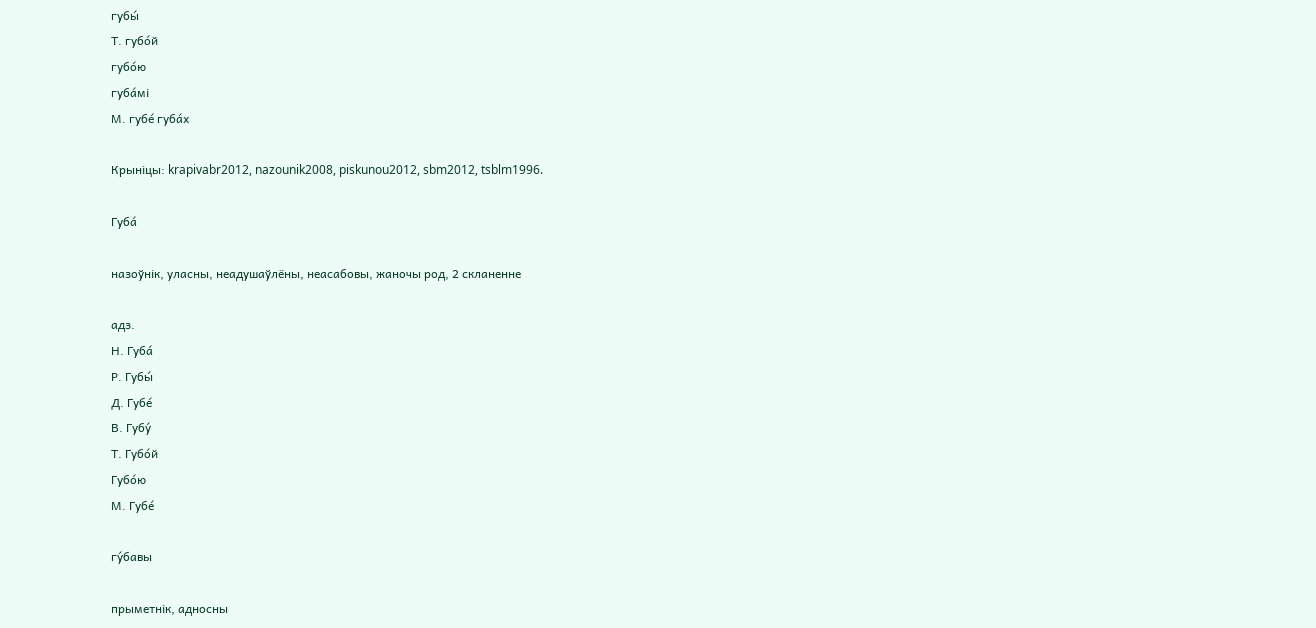губы́
Т. губо́й
губо́ю
губа́мі
М. губе́ губа́х

Крыніцы: krapivabr2012, nazounik2008, piskunou2012, sbm2012, tsblm1996.

Губа́

назоўнік, уласны, неадушаўлёны, неасабовы, жаночы род, 2 скланенне

адз.
Н. Губа́
Р. Губы́
Д. Губе́
В. Губу́
Т. Губо́й
Губо́ю
М. Губе́

гу́бавы

прыметнік, адносны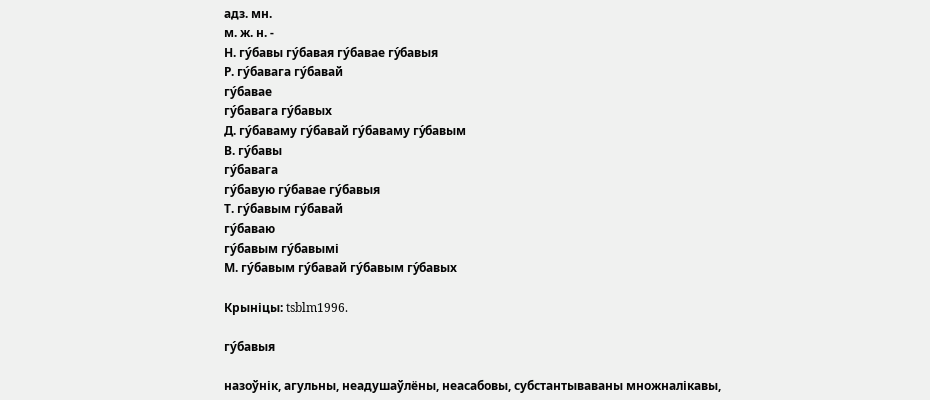адз. мн.
м. ж. н. -
Н. гу́бавы гу́бавая гу́бавае гу́бавыя
Р. гу́бавага гу́бавай
гу́бавае
гу́бавага гу́бавых
Д. гу́баваму гу́бавай гу́баваму гу́бавым
В. гу́бавы
гу́бавага
гу́бавую гу́бавае гу́бавыя
Т. гу́бавым гу́бавай
гу́баваю
гу́бавым гу́бавымі
М. гу́бавым гу́бавай гу́бавым гу́бавых

Крыніцы: tsblm1996.

гу́бавыя

назоўнік, агульны, неадушаўлёны, неасабовы, субстантываваны множналікавы,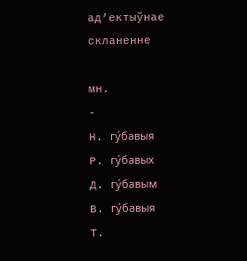ад’ектыўнае скланенне

мн.
-
Н. гу́бавыя
Р. гу́бавых
Д. гу́бавым
В. гу́бавыя
Т.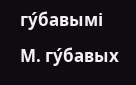гу́бавымі
М. гу́бавых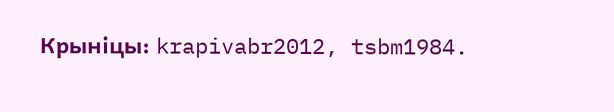Крыніцы: krapivabr2012, tsbm1984.